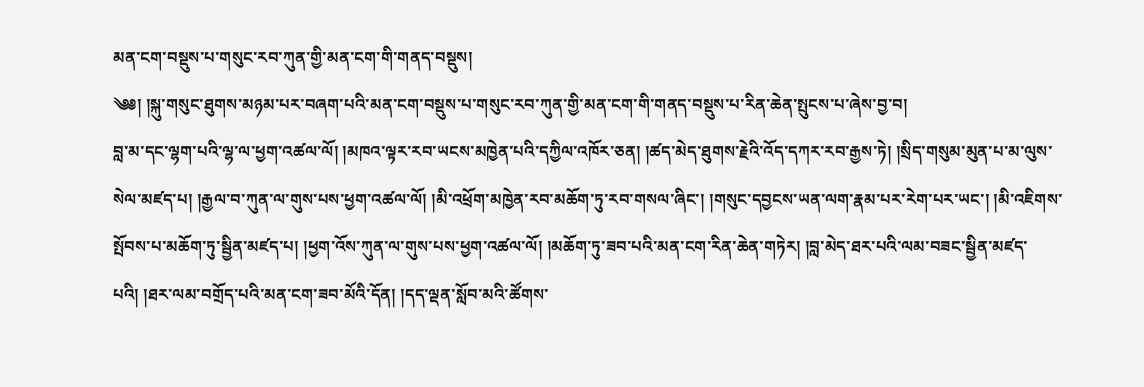མན་ངག་བསྡུས་པ་གསུང་རབ་ཀུན་གྱི་མན་ངག་གི་གནད་བསྡུས།
༄༅། །སྐུ་གསུང་ཐུགས་མཉམ་པར་བཞག་པའི་མན་ངག་བསྡུས་པ་གསུང་རབ་ཀུན་གྱི་མན་ངག་གི་གནད་བསྡུས་པ་རིན་ཆེན་སྤུངས་པ་ཞེས་བྱ་བ།
བླ་མ་དང་ལྷག་པའི་ལྷ་ལ་ཕྱག་འཚལ་ལོ། །མཁའ་ལྟར་རབ་ཡངས་མཁྱེན་པའི་དཀྱིལ་འཁོར་ཅན། །ཚད་མེད་ཐུགས་རྗེའི་འོད་དཀར་རབ་རྒྱས་ཏེ། །སྲིད་གསུམ་མུན་པ་མ་ལུས་སེལ་མཛད་པ། །རྒྱལ་བ་ཀུན་ལ་གུས་པས་ཕྱག་འཚལ་ལོ། །མི་འཕྲོག་མཁྱེན་རབ་མཆོག་ཏུ་རབ་གསལ་ཞིང་། །གསུང་དབྱངས་ཡན་ལག་རྣམ་པར་རེག་པར་ཡང་། །མི་འཇིགས་སྤོབས་པ་མཆོག་ཏུ་སྦྱིན་མཛད་པ། །ཕྱག་འོས་ཀུན་ལ་གུས་པས་ཕྱག་འཚལ་ལོ། །མཆོག་ཏུ་ཟབ་པའི་མན་ངག་རིན་ཆེན་གཏེར། །བླ་མེད་ཐར་པའི་ལམ་བཟང་སྦྱིན་མཛད་པའི། །ཐར་ལམ་བགྲོད་པའི་མན་ངག་ཟབ་མོའི་དོན། །དད་ལྡན་སློབ་མའི་ཚོགས་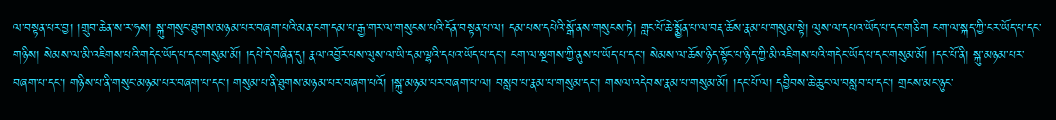ལ་བསྟན་པར་བྱ། །གྲུབ་ཆེན་ས་ར་ཧས། སྐུ་གསུང་ཐུགས་མཉམ་པར་བཞག་པའི་མན་ངག་དམ་པ་རྒྱ་གར་ལ་གསུངས་པའི་དོན་བསྟན་པ་ལ། དམ་པས་དཔེའི་སྒོ་ནས་གསུངས་ཏེ། གླང་པོ་ཆེ་སྨྱོན་པ་ལ་བརྡ་ཆོས་རྣམ་པ་གསུམ་སྟེ། ལུས་ལ་དཔའ་ཡོད་པ་དང་གཅིག ངག་ལ་སྐད་ཀྱི་ངར་ཡོད་པ་དང་གཉིས། སེམས་ལ་མི་འཇིགས་པའི་གདེང་ཡོད་པ་དང་གསུམ་མོ། །དཔེ་དེ་བཞིན་དུ། རྣལ་འབྱོར་པས་ལུས་ལ་ཡི་དམ་ལྷའི་དཔའ་ཡོད་པ་དང་། ངག་ལ་སྔགས་ཀྱི་ནུས་པ་ཡོད་པ་དང་། སེམས་ལ་ཆོས་ཉིད་སྟོང་པ་ཉིད་ཀྱི་མི་འཇིགས་པའི་གདེང་ཡོད་པ་དང་གསུམ་མོ། །དང་པོ་ནི། སྐུ་མཉམ་པར་བཞག་པ་དང་། གཉིས་པ་ནི་གསུང་མཉམ་པར་བཞག་པ་དང་། གསུམ་པ་ནི་ཐུགས་མཉམ་པར་བཞག་པའོ། །སྐུ་མཉམ་པར་བཞག་པ་ལ། བསླབ་པ་རྣམ་པ་གསུམ་དང་། གསལ་འདེབས་རྣམ་པ་གསུམ་མོ། །དང་པོ་ལ། དབྱིབས་ཆེ་ཆུང་ལ་བསླབ་པ་དང་། གྲངས་མང་ཉུང་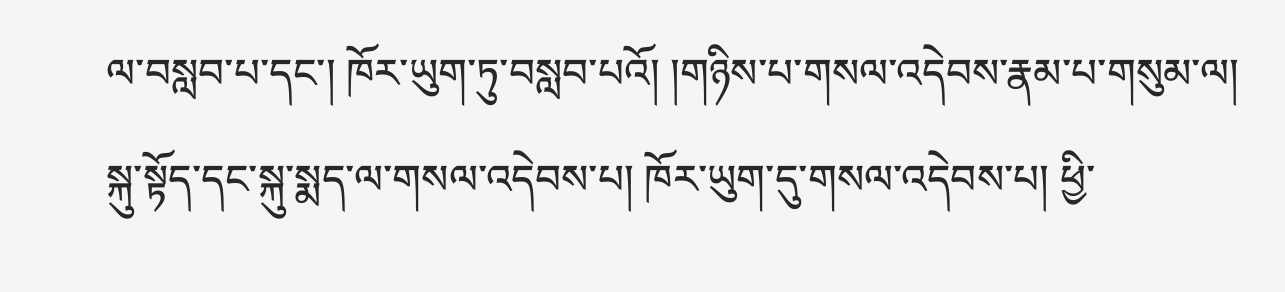ལ་བསླབ་པ་དང་། ཁོར་ཡུག་ཏུ་བསླབ་པའོ། །གཉིས་པ་གསལ་འདེབས་རྣམ་པ་གསུམ་ལ། སྐུ་སྟོད་དང་སྐུ་སྨད་ལ་གསལ་འདེབས་པ། ཁོར་ཡུག་དུ་གསལ་འདེབས་པ། ཕྱི་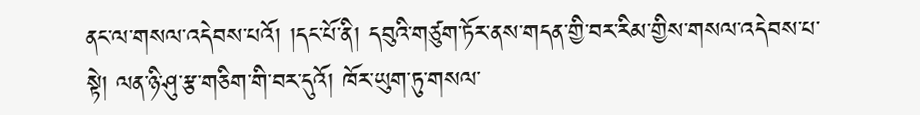ནང་ལ་གསལ་འདེབས་པའོ། །དང་པོ་ནི། དབུའི་གཙུག་ཏོར་ནས་གདན་གྱི་བར་རིམ་གྱིས་གསལ་འདེབས་པ་སྟེ། ལན་ཉི་ཤུ་རྩ་གཅིག་གི་བར་དུའོ། ཁོར་ཡུག་ཏུ་གསལ་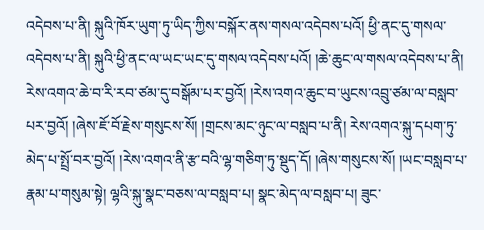འདེབས་པ་ནི། སྐུའི་ཁོར་ཡུག་ཏུ་ཡིད་ཀྱིས་བསྐོར་ནས་གསལ་འདེབས་པའོ། ཕྱི་ནང་དུ་གསལ་འདེབས་པ་ནི། སྐུའི་ཕྱི་ནང་ལ་ཡང་ཡང་དུ་གསལ་འདེབས་པའོ། །ཆེ་ཆུང་ལ་གསལ་འདེབས་པ་ནི། རེས་འགའ་ཆེ་བ་རི་རབ་ཙམ་དུ་བསྒོམ་པར་བྱའོ། །རེས་འགའ་ཆུང་བ་ཡུངས་འབྲུ་ཙམ་ལ་བསླབ་པར་བྱའོ། །ཞེས་ཇོ་བོ་རྗེས་གསུངས་སོ། །གྲངས་མང་ཉུང་ལ་བསླབ་པ་ནི། རེས་འགའ་སྐུ་དཔག་ཏུ་མེད་པ་སྤྲོ་བར་བྱའོ། །རེས་འགའ་ནི་རྩ་བའི་ལྷ་གཅིག་ཏུ་སྡུད་དོ། །ཞེས་གསུངས་སོ། །ཡང་བསླབ་པ་རྣམ་པ་གསུམ་སྟེ། ལྷའི་སྐུ་སྣང་བཅས་ལ་བསླབ་པ། སྣང་མེད་ལ་བསླབ་པ། ཟུང་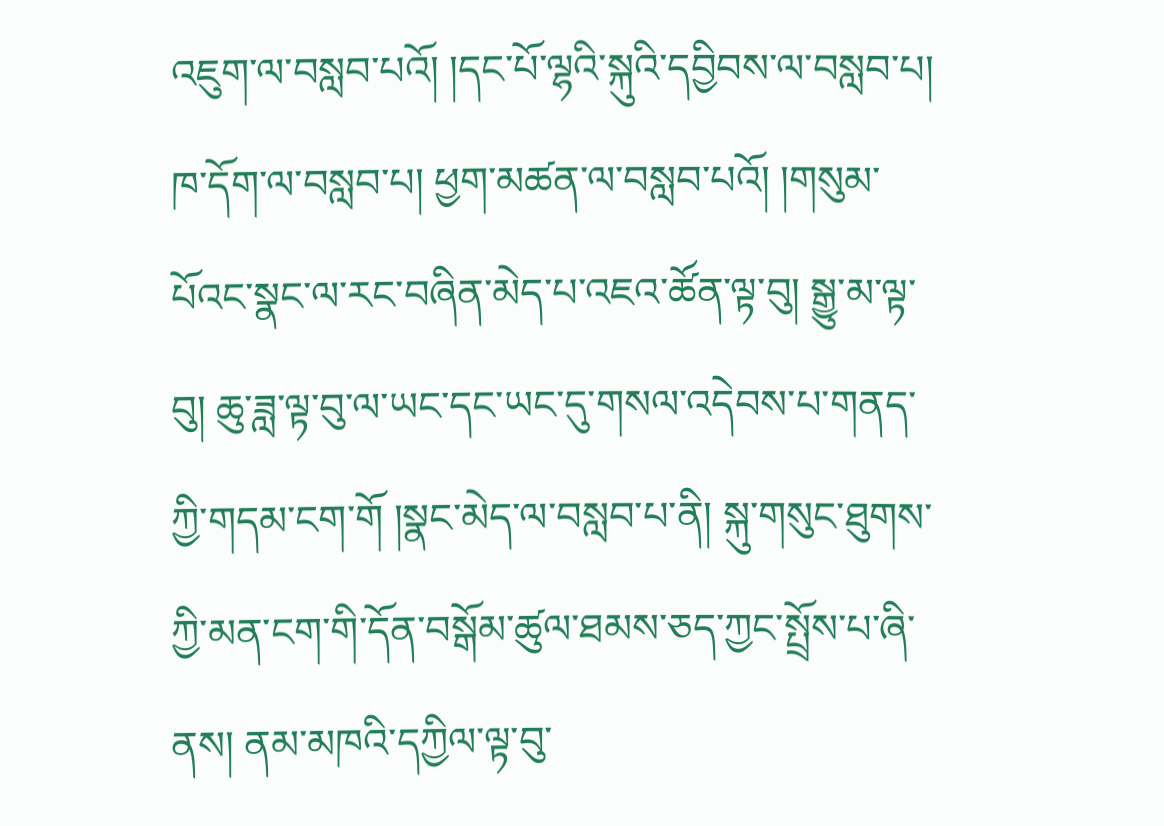འཇུག་ལ་བསླབ་པའོ། །དང་པོ་ལྷའི་སྐུའི་དབྱིབས་ལ་བསླབ་པ། ཁ་དོག་ལ་བསླབ་པ། ཕྱག་མཚན་ལ་བསླབ་པའོ། །གསུམ་པོའང་སྣང་ལ་རང་བཞིན་མེད་པ་འཇའ་ཚོན་ལྟ་བུ། སྒྱུ་མ་ལྟ་བུ། ཆུ་ཟླ་ལྟ་བུ་ལ་ཡང་དང་ཡང་དུ་གསལ་འདེབས་པ་གནད་ཀྱི་གདམ་ངག་གོ །སྣང་མེད་ལ་བསླབ་པ་ནི། སྐུ་གསུང་ཐུགས་ཀྱི་མན་ངག་གི་དོན་བསྒོམ་ཚུལ་ཐམས་ཅད་ཀྱང་སྤྲོས་པ་ཞི་ནས། ནམ་མཁའི་དཀྱིལ་ལྟ་བུ་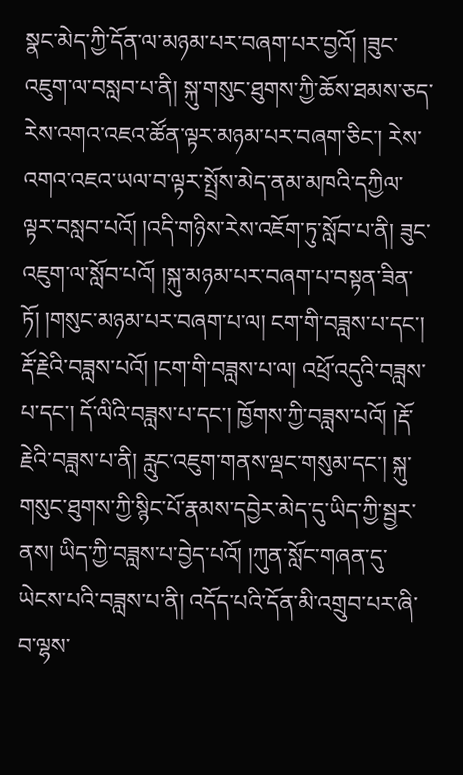སྣང་མེད་ཀྱི་དོན་ལ་མཉམ་པར་བཞག་པར་བྱའོ། །ཟུང་འཇུག་ལ་བསླབ་པ་ནི། སྐུ་གསུང་ཐུགས་ཀྱི་ཆོས་ཐམས་ཅད་རེས་འགའ་འཇའ་ཚོན་ལྟར་མཉམ་པར་བཞག་ཅིང་། རེས་འགའ་འཇའ་ཡལ་བ་ལྟར་སྤྲོས་མེད་ནམ་མཁའི་དཀྱིལ་ལྟར་བསླབ་པའོ། །འདི་གཉིས་རེས་འཇོག་ཏུ་སློབ་པ་ནི། ཟུང་འཇུག་ལ་སློབ་པའོ། །སྐུ་མཉམ་པར་བཞག་པ་བསྟན་ཟིན་ཏོ། །གསུང་མཉམ་པར་བཞག་པ་ལ། ངག་གི་བཟླས་པ་དང་། རྡོ་རྗེའི་བཟླས་པའོ། །ངག་གི་བཟླས་པ་ལ། འཕྲོ་འདུའི་བཟླས་པ་དང་། དོ་ལིའི་བཟླས་པ་དང་། ཁྱོགས་ཀྱི་བཟླས་པའོ། །རྡོ་རྗེའི་བཟླས་པ་ནི། རླུང་འཇུག་གནས་ལྡང་གསུམ་དང་། སྐུ་གསུང་ཐུགས་ཀྱི་སྙིང་པོ་རྣམས་དབྱེར་མེད་དུ་ཡིད་ཀྱི་སྦྱར་ནས། ཡིད་ཀྱི་བཟླས་པ་བྱེད་པའོ། །ཀུན་སློང་གཞན་དུ་ཡེངས་པའི་བཟླས་པ་ནི། འདོད་པའི་དོན་མི་འགྲུབ་པར་ཞི་བ་ལྷས་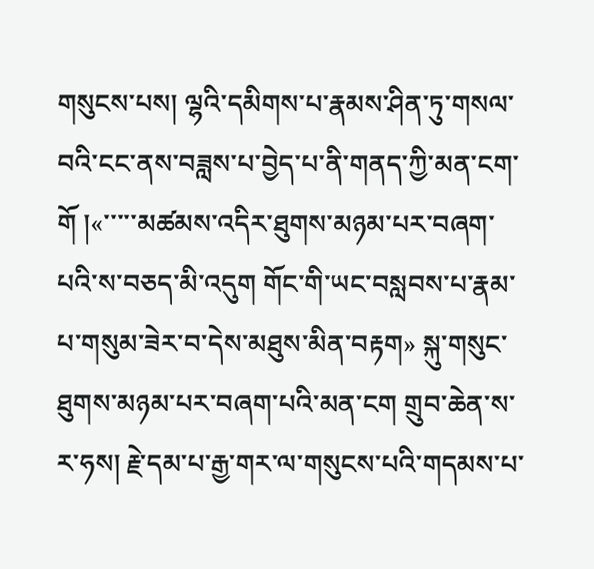གསུངས་པས། ལྷའི་དམིགས་པ་རྣམས་ཤིན་ཏུ་གསལ་བའི་ངང་ནས་བཟླས་པ་བྱེད་པ་ནི་གནད་ཀྱི་མན་ངག་གོ །«་་་་་མཚམས་འདིར་ཐུགས་མཉམ་པར་བཞག་པའི་ས་བཅད་མི་འདུག གོང་གི་ཡང་བསླབས་པ་རྣམ་པ་གསུམ་ཟེར་བ་དེས་མཐུས་མིན་བརྟག» སྐུ་གསུང་ཐུགས་མཉམ་པར་བཞག་པའི་མན་ངག གྲུབ་ཆེན་ས་ར་ཧས། རྗེ་དམ་པ་རྒྱ་གར་ལ་གསུངས་པའི་གདམས་པ་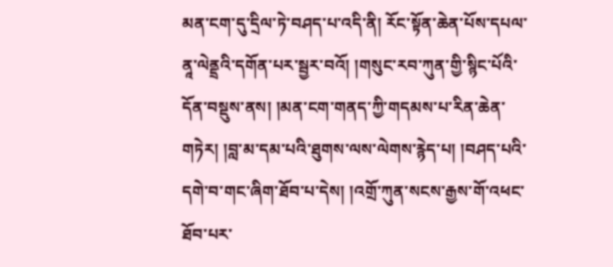མན་ངག་དུ་དྲིལ་ཏེ་བཤད་པ་འདི་ནི། རོང་སྟོན་ཆེན་པོས་དཔལ་ནཱ་ལེནྡྲའི་དགོན་པར་སྦྱར་བའོ། །གསུང་རབ་ཀུན་གྱི་སྙིང་པོའི་དོན་བསྡུས་ནས། །མན་ངག་གནད་ཀྱི་གདམས་པ་རིན་ཆེན་གཏེར། །བླ་མ་དམ་པའི་ཐུགས་ལས་ལེགས་རྙེད་པ། །བཤད་པའི་དགེ་བ་གང་ཞིག་ཐོབ་པ་དེས། །འགྲོ་ཀུན་སངས་རྒྱས་གོ་འཕང་ཐོབ་པར་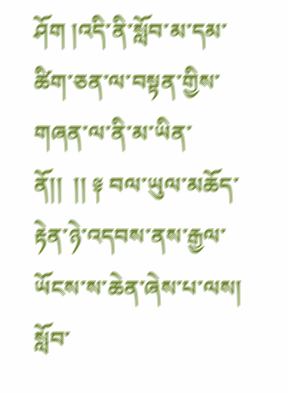ཤོག །འདི་ནི་སློབ་མ་དམ་ཚིག་ཅན་ལ་བསྟན་གྱིས་གཞན་ལ་ནི་མ་ཡིན་ནོ།།  །། ༈ བལ་ཡུལ་མཆོད་རྟེན་ཉེ་འདབས་ནས་རྒྱལ་ཡོངས་ས་ཆེན་ཞེས་པ་ལས། སློབ་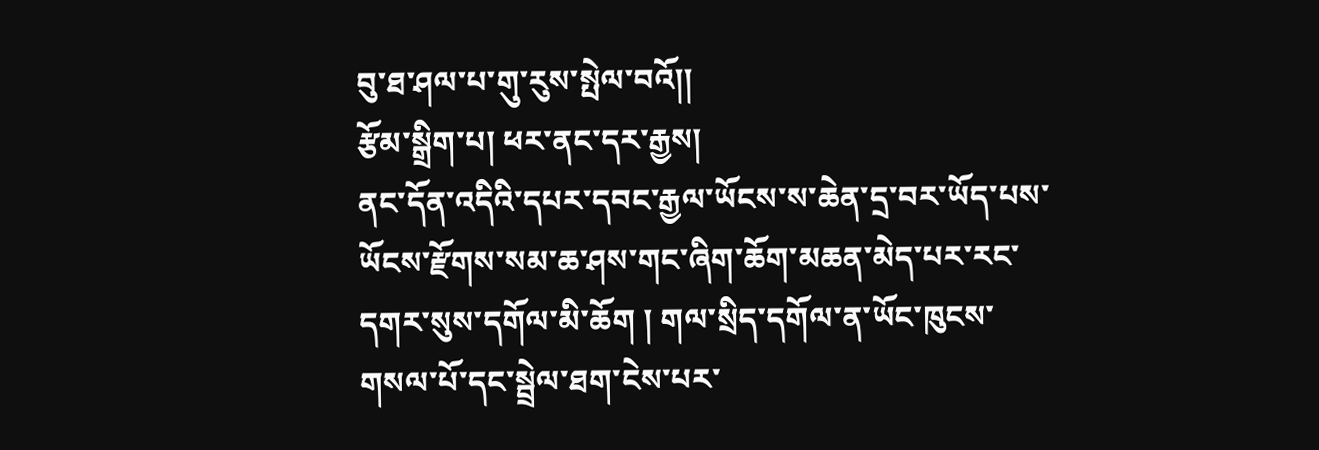བུ་ཐ་ཤལ་པ་གུ་རུས་སྤེལ་བའོ།།
རྩོམ་སྒྲིག་པ། ཕར་ནང་དར་རྒྱས།
ནང་དོན་འདིའི་དཔར་དབང་རྒྱལ་ཡོངས་ས་ཆེན་དྲ་བར་ཡོད་པས་ཡོངས་རྫོགས་སམ་ཆ་ཤས་གང་ཞིག་ཆོག་མཆན་མེད་པར་རང་དགར་སུས་དགོལ་མི་ཆོག ། གལ་སྲིད་དགོལ་ན་ཡོང་ཁུངས་གསལ་པོ་དང་སྦྲེལ་ཐག་ངེས་པར་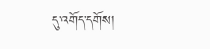དུ་འགོད་དགོས།